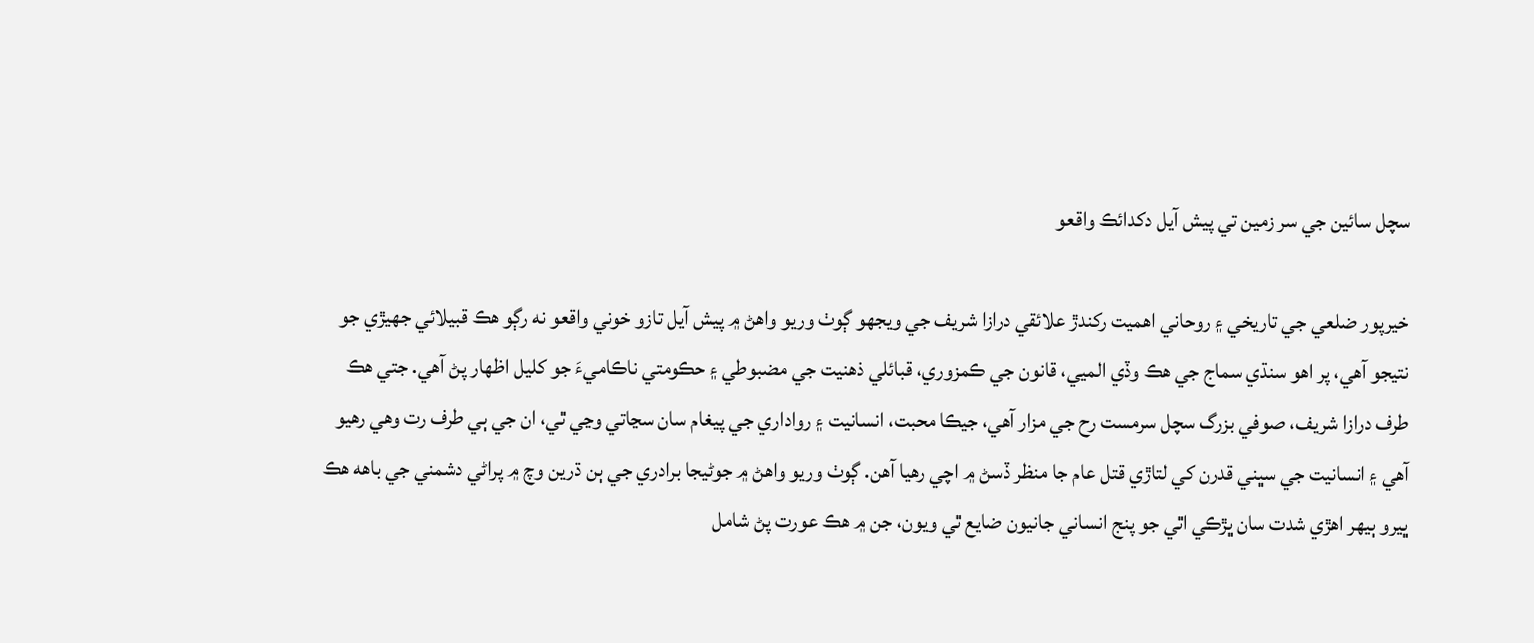سچل سائين جي سر زمين تي پيش آيل دکدائڪ واقعو

خيرپور ضلعي جي تاريخي ۽ روحاني اهميت رکندڙ علائقي درازا شريف جي ويجهو ڳوٺ وريو واهڻ ۾ پيش آيل تازو خوني واقعو نه رڳو هڪ قبيلائي جهيڙي جو نتيجو آهي، پر اهو سنڌي سماج جي هڪ وڏي الميي، قانون جي ڪمزوري، قبائلي ذهنيت جي مضبوطي ۽ حڪومتي ناڪاميءَ جو کليل اظهار پڻ آهي. جتي هڪ طرف درازا شريف، صوفي بزرگ سچل سرمست رح جي مزار آهي، جيڪا محبت، انسانيت ۽ رواداري جي پيغام سان سڃاتي وڃي ٿي، ان جي ٻي طرف رت وهي رهيو آهي ۽ انسانيت جي سڀني قدرن کي لتاڙي قتل عام جا منظر ڏسڻ ۾ اچي رهيا آهن. ڳوٺ وريو واهڻ ۾ جوڻيجا برادري جي ٻن ڌرين وچ ۾ پراڻي دشمني جي باهه هڪ ڀيرو ٻيهر اهڙي شدت سان ڀڙڪي اٿي جو پنج انساني جانيون ضايع ٿي ويون، جن ۾ هڪ عورت پڻ شامل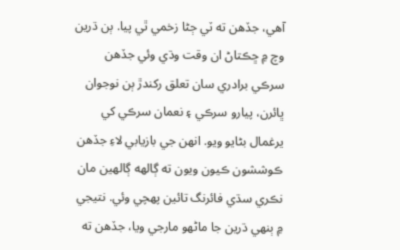آهي، جڏهن ته ٽي ڄڻا زخمي ٿي پيا. ٻن ڌرين وچ ۾ ڇڪتاڻ ان وقت وڌي وئي جڏهن سرڪي برادري سان تعلق رکندڙ ٻن نوجوان ڀائرن، پيارو سرڪي ۽ نعمان سرڪي کي يرغمال بڻايو ويو. انهن جي بازيابي لاءِ جڏهن ڪوششون ڪيون ويون ته ڳالهه ڳالهين مان نڪري سڌي فائرنگ تائين پهچي وئي. نتيجي ۾ ٻنهي ڌرين جا ماڻهو مارجي ويا، جڏهن ته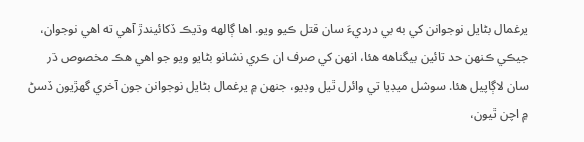يرغمال بڻايل نوجوانن کي به بي درديءَ سان قتل ڪيو ويو. اها ڳالهه وڌيڪ ڏکائيندڙ آهي ته اهي نوجوان، جيڪي ڪنهن حد تائين بيگناهه هئا، انهن کي صرف ان ڪري نشانو بڻايو ويو جو اهي هڪ مخصوص ڌر سان لاڳاپيل هئا. سوشل ميڊيا تي وائرل ٿيل وڊيو، جنهن ۾ يرغمال بڻايل نوجوانن جون آخري گهڙيون ڏسڻ ۾ اچن ٿيون،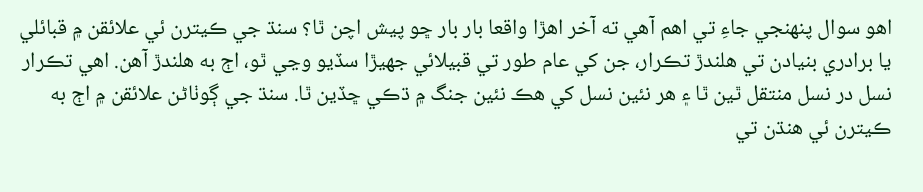اهو سوال پنهنجي جاءِ تي اهم آهي ته آخر اهڙا واقعا بار بار ڇو پيش اچن ٿا؟ سنڌ جي ڪيترن ئي علائقن ۾ قبائلي يا برادري بنيادن تي هلندڙ تڪرار، جن کي عام طور تي قبيلائي جهيڙا سڏيو وڃي ٿو، اڄ به هلندڙ آهن. اهي تڪرار نسل در نسل منتقل ٿين ٿا ۽ هر نئين نسل کي هڪ نئين جنگ ۾ ڌڪي ڇڏين ٿا. سنڌ جي ڳوٺاڻن علائقن ۾ اڄ به ڪيترن ئي هنڌن تي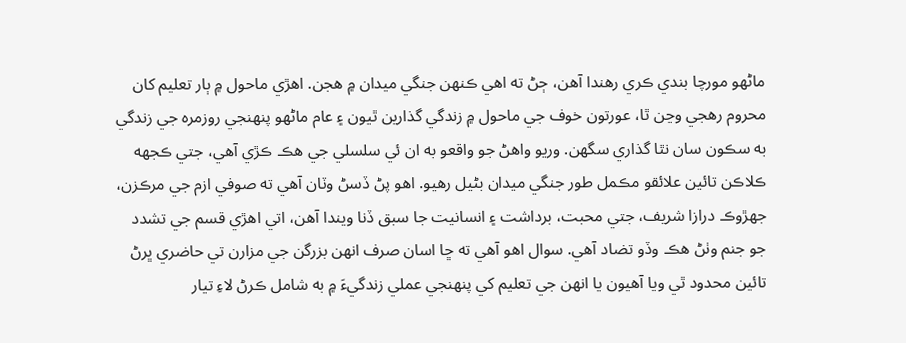ماڻهو مورچا بندي ڪري رهندا آهن، ڄڻ ته اهي ڪنهن جنگي ميدان ۾ هجن. اهڙي ماحول ۾ ٻار تعليم کان محروم رهجي وڃن ٿا، عورتون خوف جي ماحول ۾ زندگي گذارين ٿيون ۽ عام ماڻهو پنهنجي روزمره جي زندگي به سڪون سان نٿا گذاري سگهن. وريو واهڻ جو واقعو به ان ئي سلسلي جي هڪ ڪڙي آهي، جتي ڪجهه ڪلاڪن تائين علائقو مڪمل طور جنگي ميدان بڻيل رهيو. اهو پڻ ڏسڻ وٽان آهي ته صوفي ازم جي مرڪزن، جهڙوڪ درازا شريف، جتي محبت، برداشت ۽ انسانيت جا سبق ڏنا ويندا آهن، اتي اهڙي قسم جي تشدد جو جنم وٺڻ هڪ وڏو تضاد آهي. سوال اهو آهي ته ڇا اسان صرف انهن بزرگن جي مزارن تي حاضري ڀرڻ تائين محدود ٿي ويا آهيون يا انهن جي تعليم کي پنهنجي عملي زندگيءَ ۾ به شامل ڪرڻ لاءِ تيار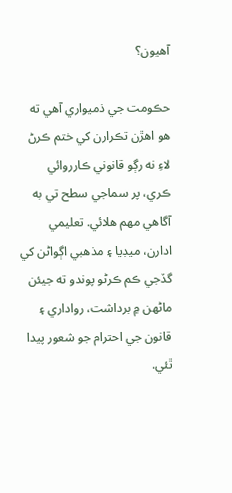آهيون؟

حڪومت جي ذميواري آهي ته هو اهڙن تڪرارن کي ختم ڪرڻ لاءِ نه رڳو قانوني ڪارروائي ڪري، پر سماجي سطح تي به آگاهي مهم هلائي. تعليمي ادارن، ميڊيا ۽ مذهبي اڳواڻن کي گڏجي ڪم ڪرڻو پوندو ته جيئن ماڻهن ۾ برداشت، رواداري ۽ قانون جي احترام جو شعور پيدا ٿئي.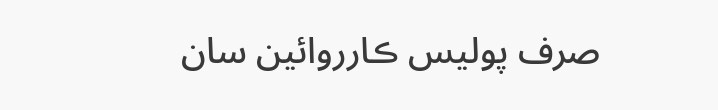صرف پوليس ڪارروائين سان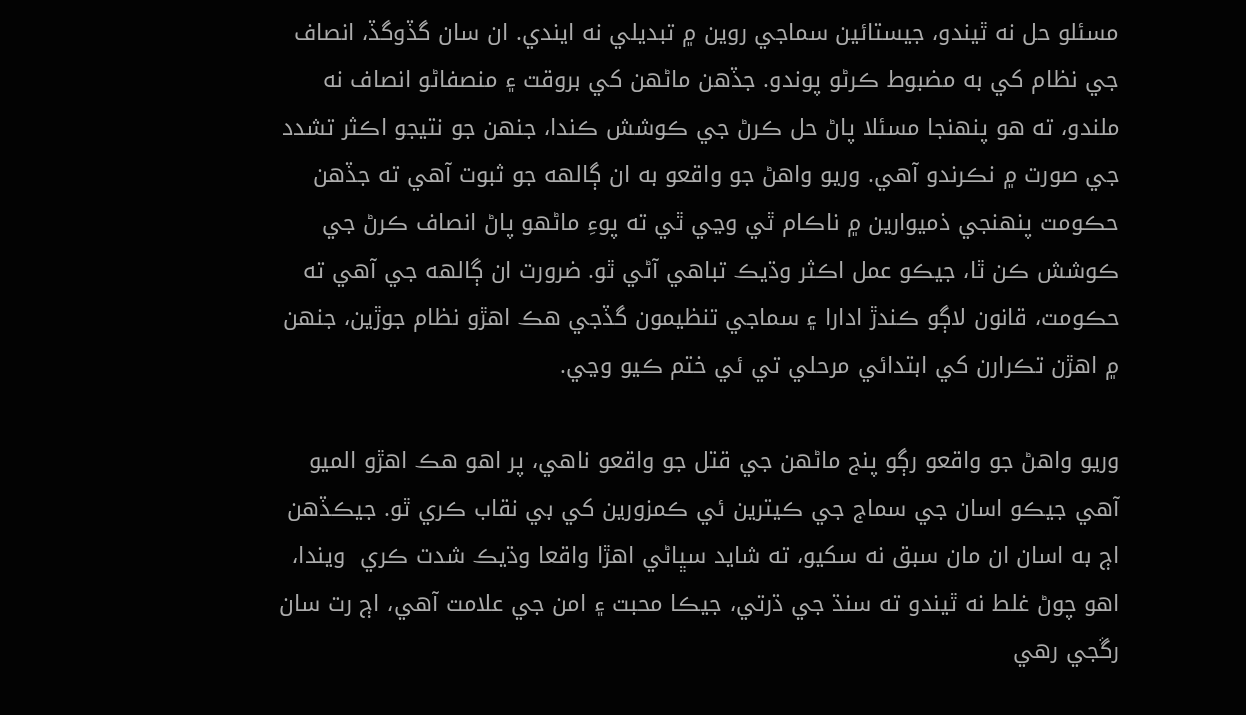مسئلو حل نه ٿيندو، جيستائين سماجي روين ۾ تبديلي نه ايندي. ان سان گڏوگڏ، انصاف جي نظام کي به مضبوط ڪرڻو پوندو. جڏهن ماڻهن کي بروقت ۽ منصفاڻو انصاف نه ملندو، ته هو پنهنجا مسئلا پاڻ حل ڪرڻ جي ڪوشش ڪندا، جنهن جو نتيجو اڪثر تشدد جي صورت ۾ نڪرندو آهي. وريو واهڻ جو واقعو به ان ڳالهه جو ثبوت آهي ته جڏهن حڪومت پنهنجي ذميوارين ۾ ناڪام ٿي وڃي ٿي ته پوءِ ماڻهو پاڻ انصاف ڪرڻ جي ڪوشش ڪن ٿا، جيڪو عمل اڪثر وڌيڪ تباهي آڻي ٿو. ضرورت ان ڳالهه جي آهي ته حڪومت، قانون لاڳو ڪندڙ ادارا ۽ سماجي تنظيمون گڏجي هڪ اهڙو نظام جوڙين، جنهن ۾ اهڙن تڪرارن کي ابتدائي مرحلي تي ئي ختم ڪيو وڃي.

وريو واهڻ جو واقعو رڳو پنج ماڻهن جي قتل جو واقعو ناهي، پر اهو هڪ اهڙو الميو آهي جيڪو اسان جي سماج جي ڪيترين ئي ڪمزورين کي بي نقاب ڪري ٿو. جيڪڏهن اڄ به اسان ان مان سبق نه سکيو، ته شايد سڀاڻي اهڙا واقعا وڌيڪ شدت ڪري  ويندا، اهو چوڻ غلط نه ٿيندو ته سنڌ جي ڌرتي، جيڪا محبت ۽ امن جي علامت آهي، اڄ رت سان رڱجي رهي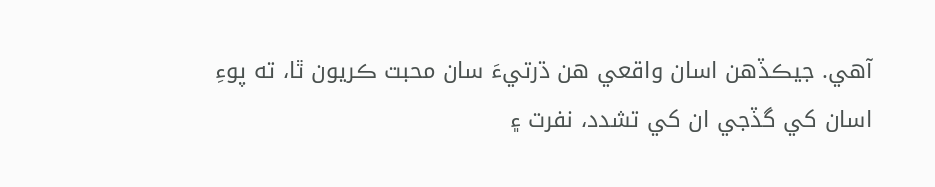آهي. جيڪڏهن اسان واقعي هن ڌرتيءَ سان محبت ڪريون ٿا، ته پوءِ اسان کي گڏجي ان کي تشدد، نفرت ۽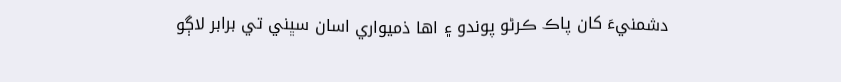دشمنيءَ کان پاڪ ڪرڻو پوندو ۽ اها ذميواري اسان سڀني تي برابر لاڳو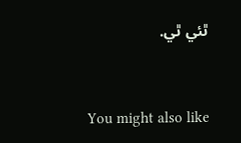ٿئي ٿي.



You might also like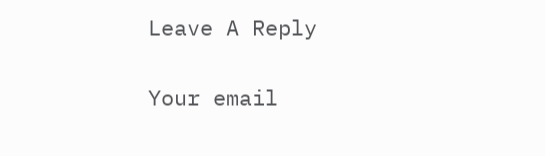Leave A Reply

Your email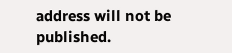address will not be published.